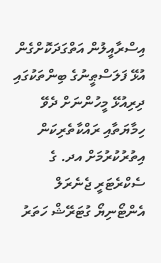އިސްރާއީލުން އަތްގަދަކޮށްގެން އުޅޭ ފަލަސްޠީނުގެ ބިންތަކުގައި ދިރިއުޅޭ މީހުންނަށް ދެވޭ ހިމާޔަތާއި ރައްކާތެރިކަން އިތުރުކުރުމަށް އދ. ގެ ސެކްރެޓަރީ ޖެނެރަލް އެންޓޯނިޔޯ ގުޓަރޭޝް ހަތަރު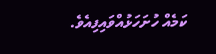ކަމެއް ހުށަހަޅުއްވައިފިއެވެ.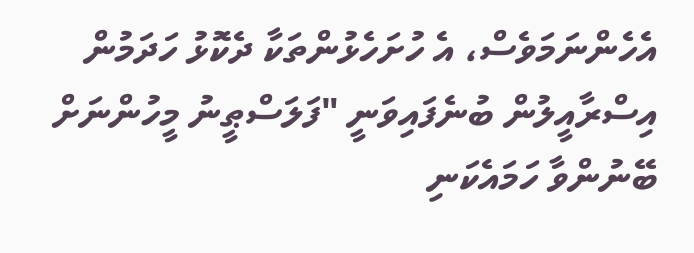އެހެންނަމަވެސް، އެ ހުށަހެޅުންތަކާ ދެކޮޅު ހަދަމުން އިސްރާއީލުން ބުނެފައިވަނީ "ފަލަސްޠީނު މީހުންނަށް ބޭނުންވާ ހަމައެކަނި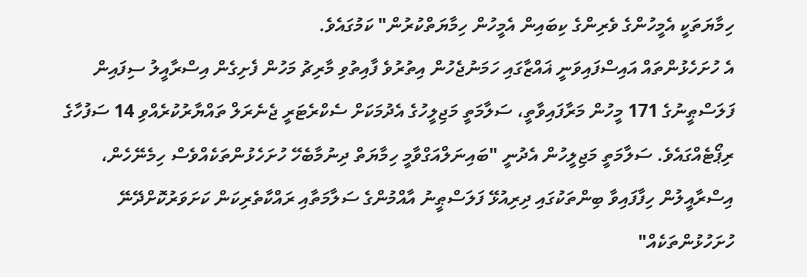ހިމާޔަތަކީ އެމީހުންގެ ވެރިންގެ ކިބައިން އެމީހުން ހިމާޔަތްކުރުން" ކަމުގައެވެ.
އެ ހުށަހެޅުންތައް އައިސްފައިވަނީ ޣައްޒާގައި ހަމަނުޖެހުން އިތުރުވެ ފާއިތުވި މާރިޗު މަހުން ފެށިގެން އިސްރާއީލު ސިފައިން ފަލަސްޠީނުގެ 171 މީހުން މަރާފައިވާތީ، ސަލާމަތީ މަޖިލީހުގެ އެދުމަކަށް ސެކްރެޓަރީ ޖެނެރަލް ތައްޔާރުކުރެއްވި 14 ސަފުހާގެ ރިޕޯޓެއްގައެވެ. ސަލާމަތީ މަޖިލީހުން އެދުނީ "ބައިނަލްއަގްވާމީ ހިމާޔަތް ދިނުމާބެހޭ ހުށަހެޅުންތަކެއްވެސް ހިމެނޭހެން، އިސްރާއީލުން ހިފާފައިވާ ބިންތަކުގައި ދިރިއުޅޭ ފަލަސްޠީނު އާއްމުންގެ ސަލާމަތާއި ރައްކާތެރިކަން ކަށަވަރުކޮށްދޭނޭ ހުށަހުޅުންތަކެއް"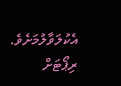އެކުލަވާލުމަށެވެ.
ރިޕޯޓަށް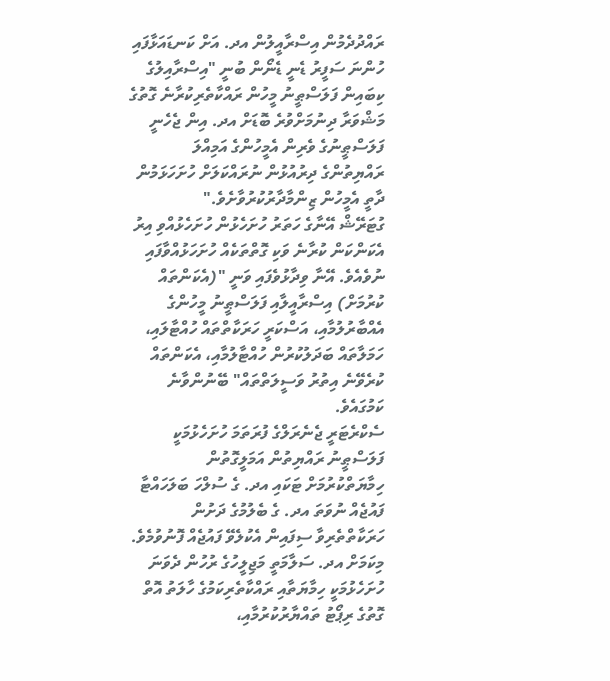ރައްދުދެމުން އިސްރާއީލުން އދ. އަށް ކަނޑައަޅާފައި ހުންނަ ސަފީރު ޑެނީ ޑެނޯން ބުނީ "އިސްރާއިލުގެ ކިބައިން ފަލަސްޠީނު މީހުން ރައްކާތެރިކުރާނެ ގޮތުގެ މަޝްވަރާ ދިނުމަށްވުރެ ބޮޑަށް އދ. އިން ޖެހެނީ ފަލަސްޠީނުގެ ވެރިން އެމީހުންގެ އަމިއްލަ ރައްޔިތުންގެ ދިރުއުޅުން ނުރައްކަލަށް ހުށަހަޅަމުން ދާތީ އެމީހުން ޒިންމާދާރުކުރުވާށެވެ."
ގުޓަރޭޝް އޭނާގެ ހަތަރު ހުށަހެޅުން ހުށަހެޅުއްވި އިރު އެކަންކަން ކުރާނެ ވަކި ގޮތްތަކެއް ހުށަހަޅުއްވާފައި ނުވެއެވެ. އޭނާ ވިދާޅުވެފައި ވަނީ "(އެކަންތައް ކުރުމަށް) އިސްރާއީލާއި ފަލަސްޠީނު މީހުންގެ އެއްބާރުލުމާއި، އަސްކަރީ ހަރަކާތްތައް ހުއްޓާލައި، ހަމަލާތައް ބަދަލުކުރުން ހުއްޓާލުމާއި، އެކަންތައް ކުރެވޭނެ އިތުރު ވަސީލަތްތައް" ބޭނުންވާނެ ކަމުގައެވެ.
ސެކްރެޓަރީ ޖެނެރަލްގެ ފުރަތަމަ ހުށަހެޅުމަކީ ފަލަސްޠީނު ރައްޔިތުން އަމަލީގޮތުން ހިމާޔަތްކުރުމަށް ޓަކައި އދ. ގެ ސުލްހަ ބަލަހައްޓާ ފައުޖެއް ނުވަތަ އދ. ގެ ބެލުމުގެ ދަށުން ހަރަކާތްތެރިވާ ސިފައިން އެކުލެވޭ ފައުޖެއް ފޮނުވުމެވެ. މިކަމަށް އދ. ސަލާމަތީ މަޖިލީހުގެ ރުހުން ދެވަނަ ހުށަހެޅުމަކީ ހިމާޔަތާއި ރައްކާތެރިކަމުގެ ހާލަތު އޮތް ގޮތުގެ ރިޕޯޓު ތައްޔާރުކުރުމާއި،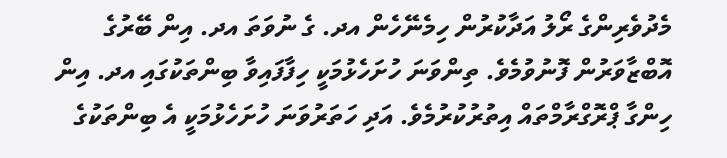މެދުވެރިންގެ ރޯލު އަދާކުރުން ހިމެނޭހެން އދ. ގެ ނުވަތަ އދ. އިން ބޭރުގެ އޮބްޒާވަރުން ފޮނުވުމެވެ. ތިންވަނަ ހުށަހެޅުމަކީ ހިފާފައިވާ ބިންތަކުގައި އދ. އިން ހިންގާ ޕްރޮގްރާމްތައް އިތުރުކުރުމެވެ. އަދި ހަތަރުވަނަ ހުށަހެޅުމަކީ އެ ބިންތަކުގެ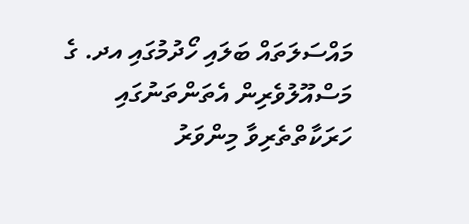މައްސަލަތައް ބަލައި ހޯދުމުގައި އދ. ގެ މަސްއޫލުވެރިން އެތަންތަނުގައި ހަރަކާތްތެރިވާ މިންވަރު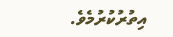އިތުރުކުރުމެވެ.